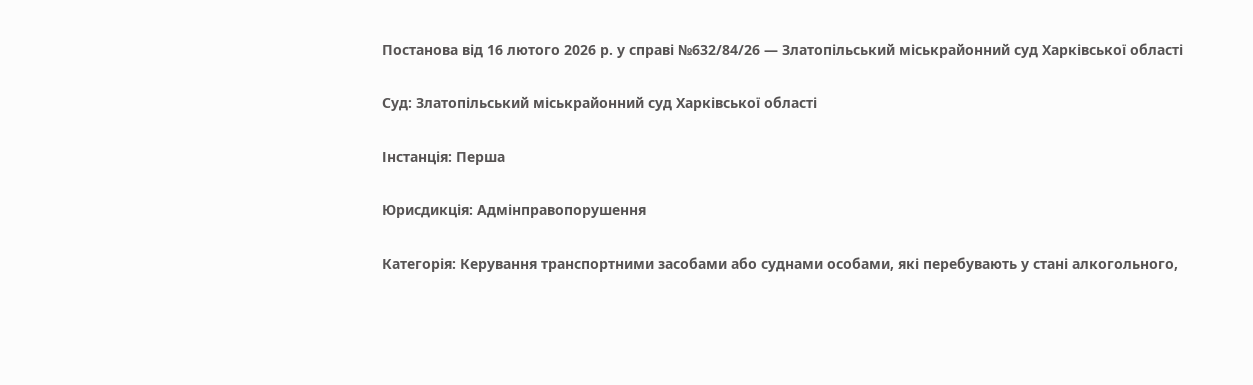Постанова від 16 лютого 2026 р. у справі №632/84/26 — Златопільський міськрайонний суд Харківської області

Суд: Златопільський міськрайонний суд Харківської області

Інстанція: Перша

Юрисдикція: Адмінправопорушення

Категорія: Керування транспортними засобами або суднами особами, які перебувають у стані алкогольного,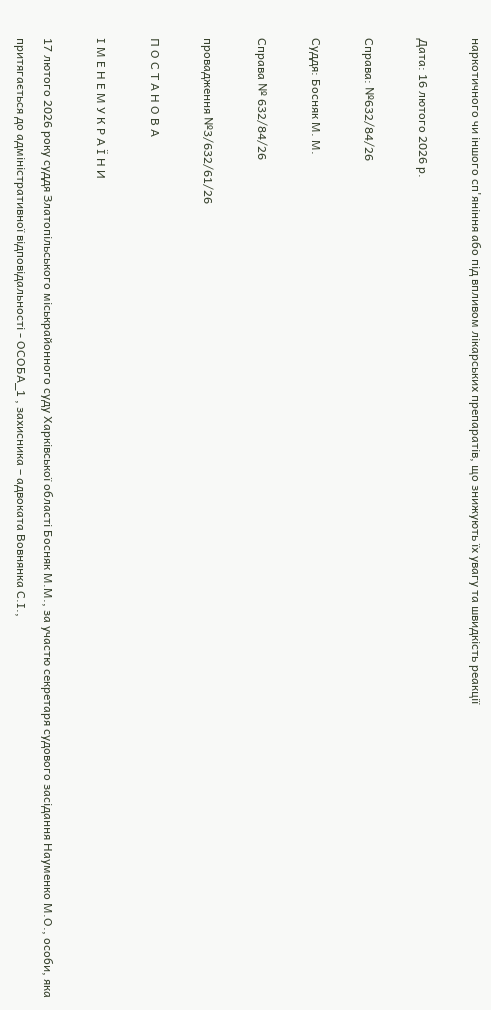наркотичного чи іншого сп'яніння або під впливом лікарських препаратів, що знижують їх увагу та швидкість реакції

Дата: 16 лютого 2026 р.

Справа: №632/84/26

Суддя: Босняк М. М.

Справа № 632/84/26

провадження №3/632/61/26

П О С Т А Н О В А

І М Е Н Е М У К Р А Ї Н И

17 лютого 2026 року суддя Златопільського міськрайонного суду Харківської області Босняк М.М., за участю секретаря судового засідання Науменко М.О., особи, яка притягається до адміністративної відповідальності - ОСОБА_1 , захисника – адвоката Вовнянка С.І.,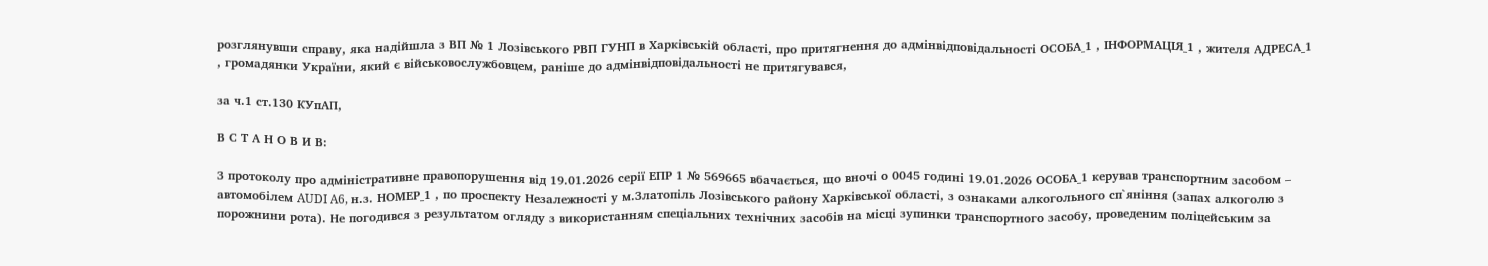розглянувши справу, яка надійшла з ВП № 1 Лозівського РВП ГУНП в Харківській області, про притягнення до адмінвідповідальності ОСОБА_1 , ІНФОРМАЦІЯ_1 , жителя АДРЕСА_1 , громадянки України, який є військовослужбовцем, раніше до адмінвідповідальності не притягувався,

за ч.1 ст.130 КУпАП,

В С Т А Н О В И В:

З протоколу про адміністративне правопорушення від 19.01.2026 серії ЕПР 1 № 569665 вбачається, що вночі о 0045 годині 19.01.2026 ОСОБА_1 керував транспортним засобом – автомобілем AUDI A6, н.з. НОМЕР_1 , по проспекту Незалежності у м.Златопіль Лозівського району Харківської області, з ознаками алкогольного сп`яніння (запах алкоголю з порожнини рота). Не погодився з результатом огляду з використанням спеціальних технічних засобів на місці зупинки транспортного засобу, проведеним поліцейським за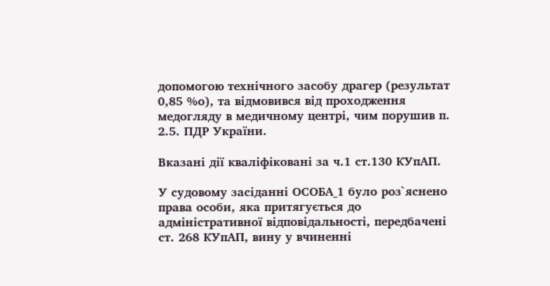допомогою технічного засобу драгер (результат 0,85 %о), та відмовився від проходження медогляду в медичному центрі, чим порушив п. 2.5. ПДР України.

Вказані дії кваліфіковані за ч.1 ст.130 КУпАП.

У судовому засіданні ОСОБА_1 було роз`яснено права особи, яка притягується до адміністративної відповідальності, передбачені ст. 268 КУпАП, вину у вчиненні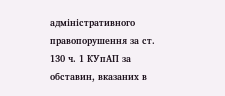адміністративного правопорушення за ст. 130 ч. 1 КУпАП за обставин, вказаних в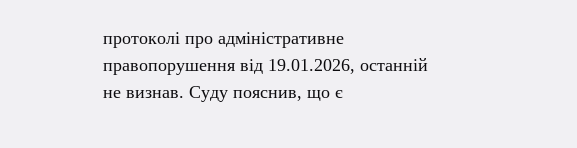протоколі про адміністративне правопорушення від 19.01.2026, останній не визнав. Суду пояснив, що є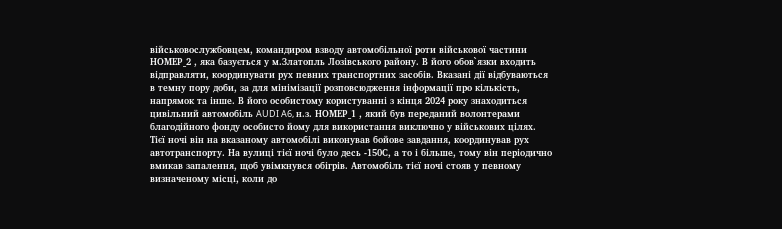військовослужбовцем, командиром взводу автомобільної роти військової частини НОМЕР_2 , яка базується у м.Златопль Лозівського району. В його обов`язки входить відправляти, координувати рух певних транспортних засобів. Вказані дії відбуваються в темну пору доби, за для мінімізації розповсюдження інформації про кількість, напрямок та інше. В його особистому користуванні з кінця 2024 року знаходиться цивільний автомобіль AUDI A6, н.з. НОМЕР_1 , який був переданий волонтерами благодійного фонду особисто йому для використання виключно у військових цілях. Тієї ночі він на вказаному автомобілі виконував бойове завдання, координував рух автотранспорту. На вулиці тієї ночі було десь -150С, а то і більше, тому він періодично вмикав запалення, щоб увімкнувся обігрів. Автомобіль тієї ночі стояв у певному визначеному місці, коли до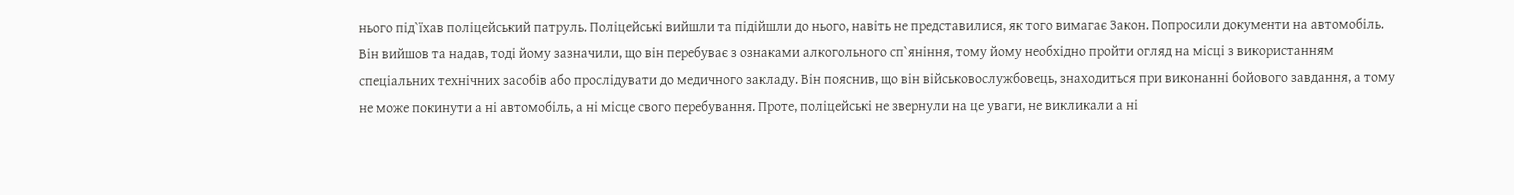нього під`їхав поліцейський патруль. Поліцейські вийшли та підійшли до нього, навіть не представилися, як того вимагає Закон. Попросили документи на автомобіль. Він вийшов та надав, тоді йому зазначили, що він перебуває з ознаками алкогольного сп`яніння, тому йому необхідно пройти огляд на місці з використанням спеціальних технічних засобів або прослідувати до медичного закладу. Він пояснив, що він військовослужбовець, знаходиться при виконанні бойового завдання, а тому не може покинути а ні автомобіль, а ні місце свого перебування. Проте, поліцейські не звернули на це уваги, не викликали а ні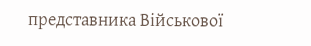представника Військової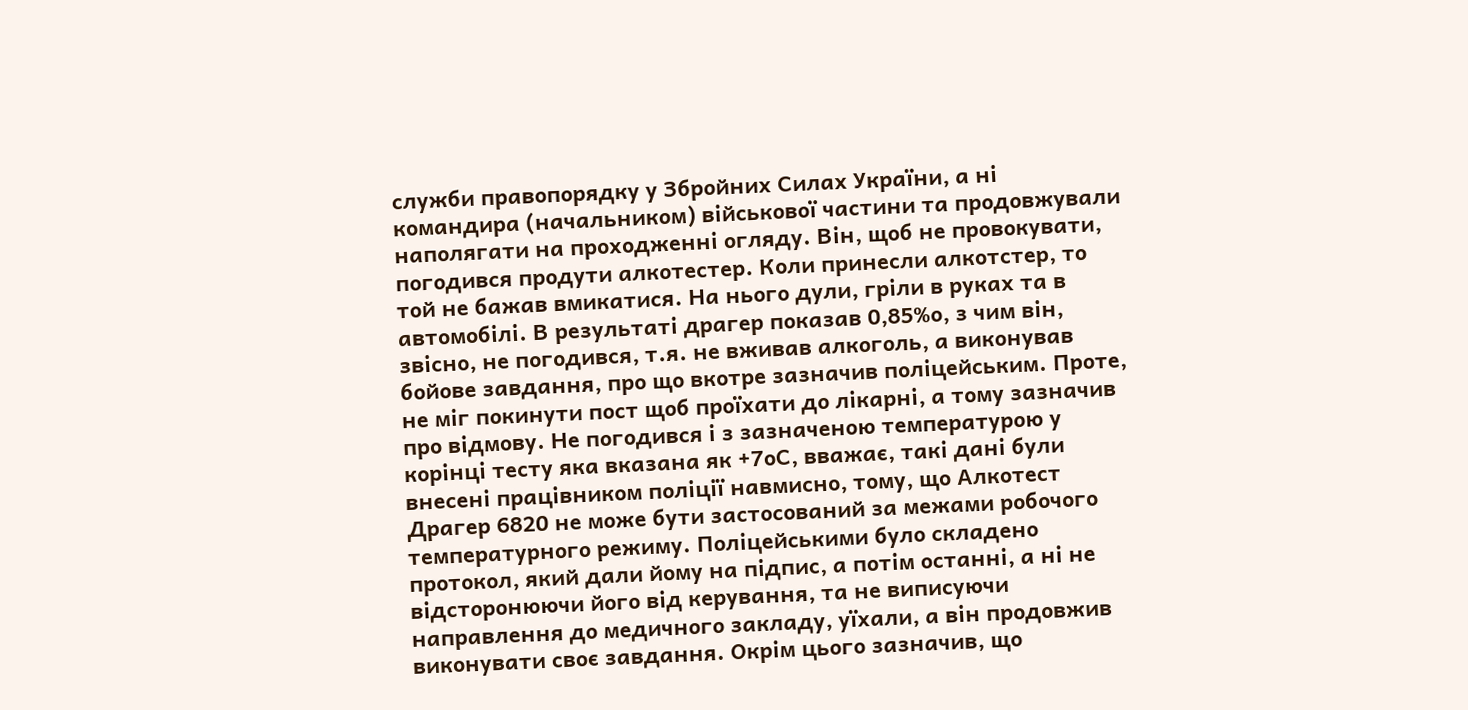служби правопорядку у Збройних Силах України, а ні командира (начальником) військової частини та продовжували наполягати на проходженні огляду. Він, щоб не провокувати, погодився продути алкотестер. Коли принесли алкотстер, то той не бажав вмикатися. На нього дули, гріли в руках та в автомобілі. В результаті драгер показав 0,85%о, з чим він, звісно, не погодився, т.я. не вживав алкоголь, а виконував бойове завдання, про що вкотре зазначив поліцейським. Проте, не міг покинути пост щоб проїхати до лікарні, а тому зазначив про відмову. Не погодився і з зазначеною температурою у корінці тесту яка вказана як +7оС, вважає, такі дані були внесені працівником поліції навмисно, тому, що Алкотест Драгер 6820 не може бути застосований за межами робочого температурного режиму. Поліцейськими було складено протокол, який дали йому на підпис, а потім останні, а ні не відсторонюючи його від керування, та не виписуючи направлення до медичного закладу, уїхали, а він продовжив виконувати своє завдання. Окрім цього зазначив, що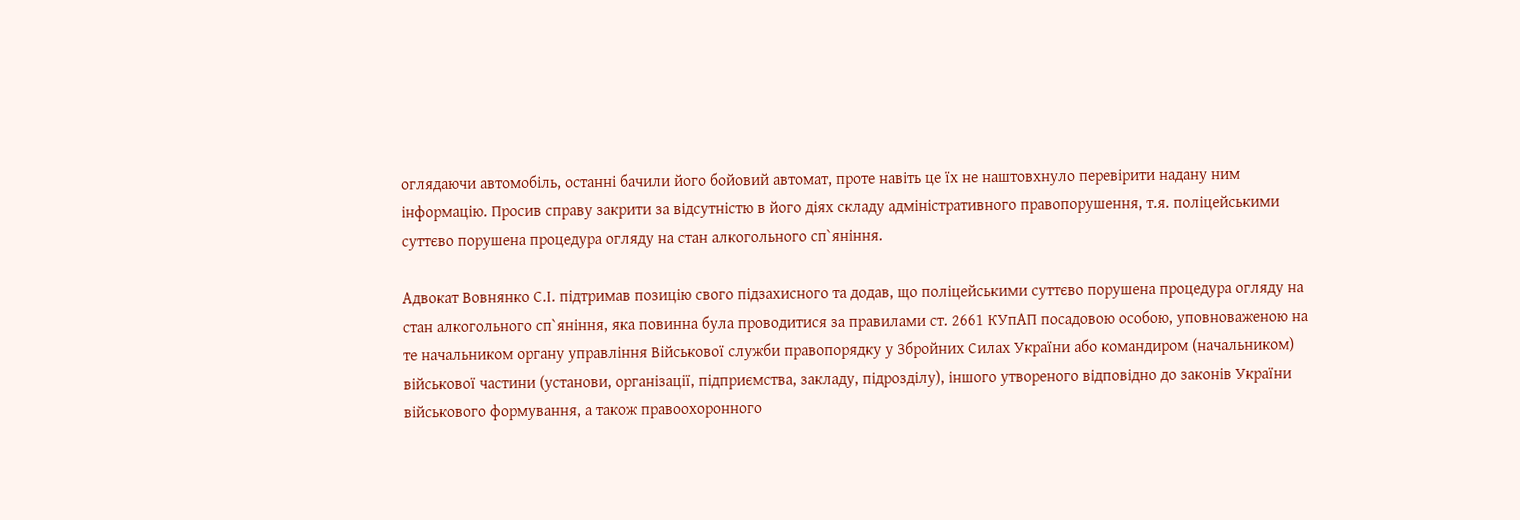оглядаючи автомобіль, останні бачили його бойовий автомат, проте навіть це їх не наштовхнуло перевірити надану ним інформацію. Просив справу закрити за відсутністю в його діях складу адміністративного правопорушення, т.я. поліцейськими суттєво порушена процедура огляду на стан алкогольного сп`яніння.

Адвокат Вовнянко С.І. підтримав позицію свого підзахисного та додав, що поліцейськими суттєво порушена процедура огляду на стан алкогольного сп`яніння, яка повинна була проводитися за правилами ст. 2661 КУпАП посадовою особою, уповноваженою на те начальником органу управління Військової служби правопорядку у Збройних Силах України або командиром (начальником) військової частини (установи, організації, підприємства, закладу, підрозділу), іншого утвореного відповідно до законів України військового формування, а також правоохоронного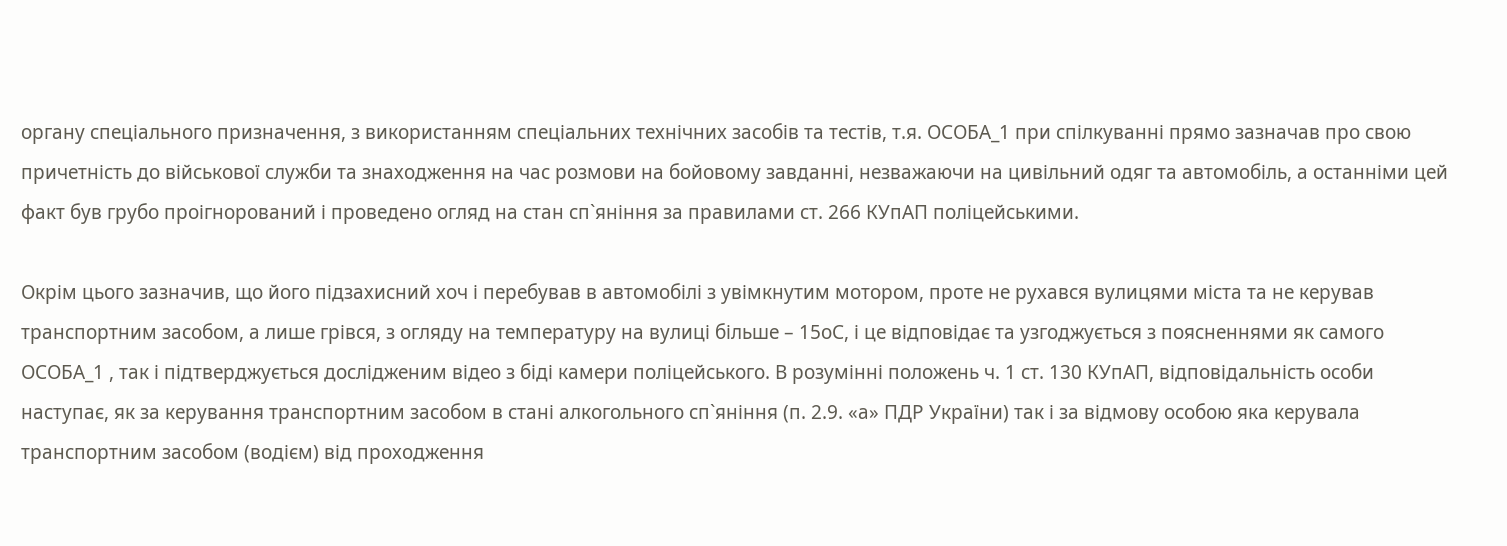органу спеціального призначення, з використанням спеціальних технічних засобів та тестів, т.я. ОСОБА_1 при спілкуванні прямо зазначав про свою причетність до військової служби та знаходження на час розмови на бойовому завданні, незважаючи на цивільний одяг та автомобіль, а останніми цей факт був грубо проігнорований і проведено огляд на стан сп`яніння за правилами ст. 266 КУпАП поліцейськими.

Окрім цього зазначив, що його підзахисний хоч і перебував в автомобілі з увімкнутим мотором, проте не рухався вулицями міста та не керував транспортним засобом, а лише грівся, з огляду на температуру на вулиці більше – 15оС, і це відповідає та узгоджується з поясненнями як самого ОСОБА_1 , так і підтверджується дослідженим відео з біді камери поліцейського. В розумінні положень ч. 1 ст. 130 КУпАП, відповідальність особи наступає, як за керування транспортним засобом в стані алкогольного сп`яніння (п. 2.9. «а» ПДР України) так і за відмову особою яка керувала транспортним засобом (водієм) від проходження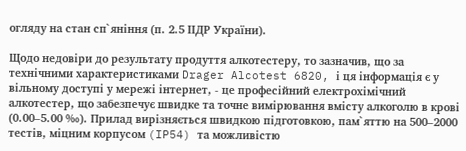огляду на стан сп`яніння (п. 2.5 ІІДР України).

Щодо недовіри до результату продуття алкотестеру, то зазначив, що за технічними характеристиками Drager Alcotest 6820, і ця інформація є у вільному доступі у мережі інтернет, - це професійний електрохімічний алкотестер, що забезпечує швидке та точне вимірювання вмісту алкоголю в крові (0.00–5.00 ‰). Прилад вирізняється швидкою підготовкою, пам`яттю на 500–2000 тестів, міцним корпусом (IP54) та можливістю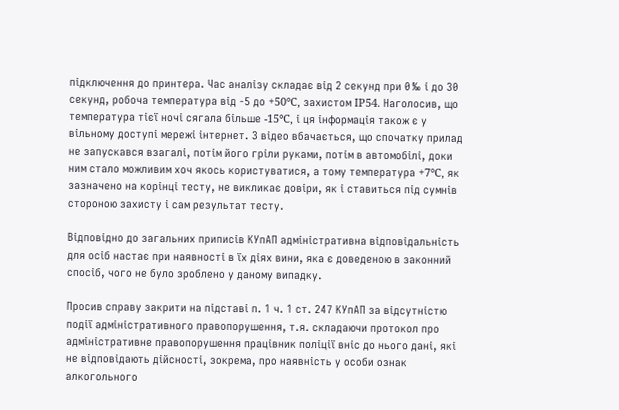підключення до принтера. Час аналізу складає від 2 секунд при 0‰ і до 30 секунд, робоча температура від -5 до +50°C, захистом IP54. Наголосив, що температура тієї ночі сягала більше -15°C, і ця інформація також є у вільному доступі мережі інтернет. З відео вбачається, що спочатку прилад не запускався взагалі, потім його гріли руками, потім в автомобілі, доки ним стало можливим хоч якось користуватися, а тому температура +7°C, як зазначено на корінці тесту, не викликає довіри, як і ставиться під сумнів стороною захисту і сам результат тесту.

Відповідно до загальних приписів КУпАП адміністративна відповідальність для осіб настає при наявності в їх діях вини, яка є доведеною в законний спосіб, чого не було зроблено у даному випадку.

Просив справу закрити на підставі п. 1 ч. 1 ст. 247 КУпАП за відсутністю події адміністративного правопорушення, т.я. складаючи протокол про адміністративне правопорушення працівник поліції вніс до нього дані, які не відповідають дійсності, зокрема, про наявність у особи ознак алкогольного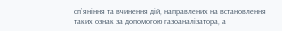сп`яніння та вчинення дій, направлених на встановлення таких ознак за допомогою газоаналізатора, а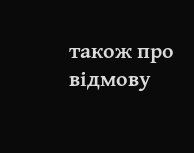також про відмову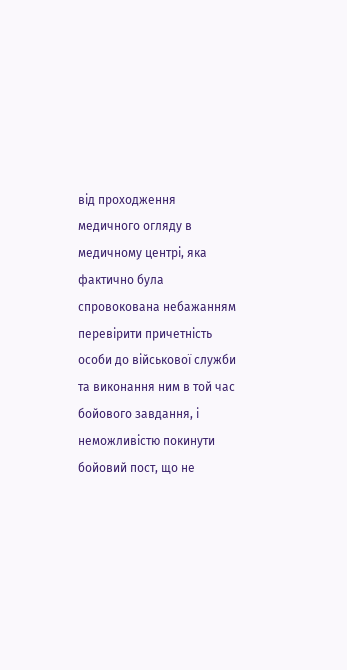від проходження медичного огляду в медичному центрі, яка фактично була спровокована небажанням перевірити причетність особи до військової служби та виконання ним в той час бойового завдання, і неможливістю покинути бойовий пост, що не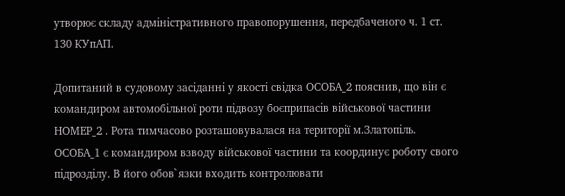утворює складу адміністративного правопорушення, передбаченого ч. 1 ст. 130 КУпАП.

Допитаний в судовому засіданні у якості свідка ОСОБА_2 пояснив, що він є командиром автомобільної роти підвозу боєприпасів військової частини НОМЕР_2 . Рота тимчасово розташовувалася на території м.Златопіль. ОСОБА_1 є командиром взводу військової частини та координує роботу свого підрозділу. В його обов`язки входить контролювати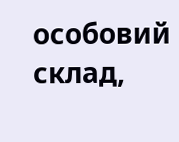особовий склад,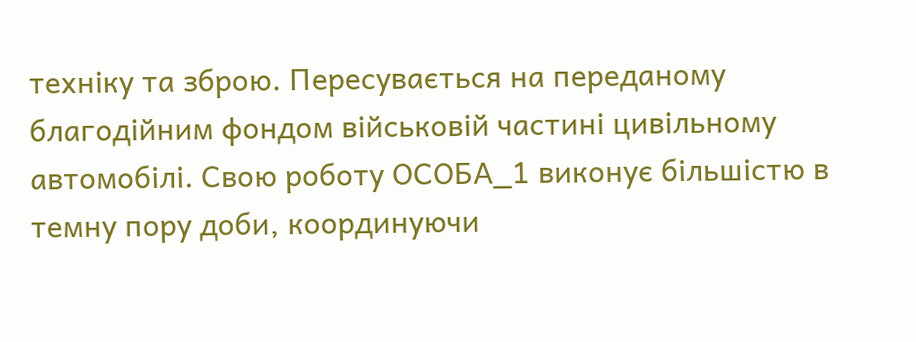техніку та зброю. Пересувається на переданому благодійним фондом військовій частині цивільному автомобілі. Свою роботу ОСОБА_1 виконує більшістю в темну пору доби, координуючи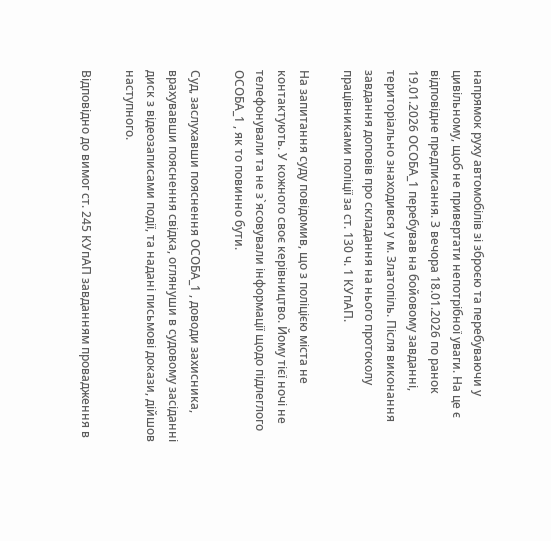напрямок руху автомобілів зі зброєю та перебуваючи у цивільному, щоб не привертати непотрібної уваги. На це є відповідне предписання. З вечора 18.01.2026 по ранок 19.01.2026 ОСОБА_1 перебував на бойовому завданні, територіально знаходився у м. Златопіль. Після виконання завдання доповів про складання на нього протоколу працівниками поліції за ст. 130 ч. 1 КУпАП.

На запитання суду повідомив, що з поліцією міста не контактують. У кожного своє керівництво. Йому тієї ночі не телефонували та не з`ясовували інформації щодо підлеглого ОСОБА_1 , як то повинно бути.

Суд, заслухавши пояснення ОСОБА_1 , доводи захисника, врахувавши пояснення свідка, оглянуши в судовому засіданні диск з відеозаписами події, та надані письмові докази, дійшов наступного.

Відповідно до вимог ст. 245 КУпАП завданням провадження в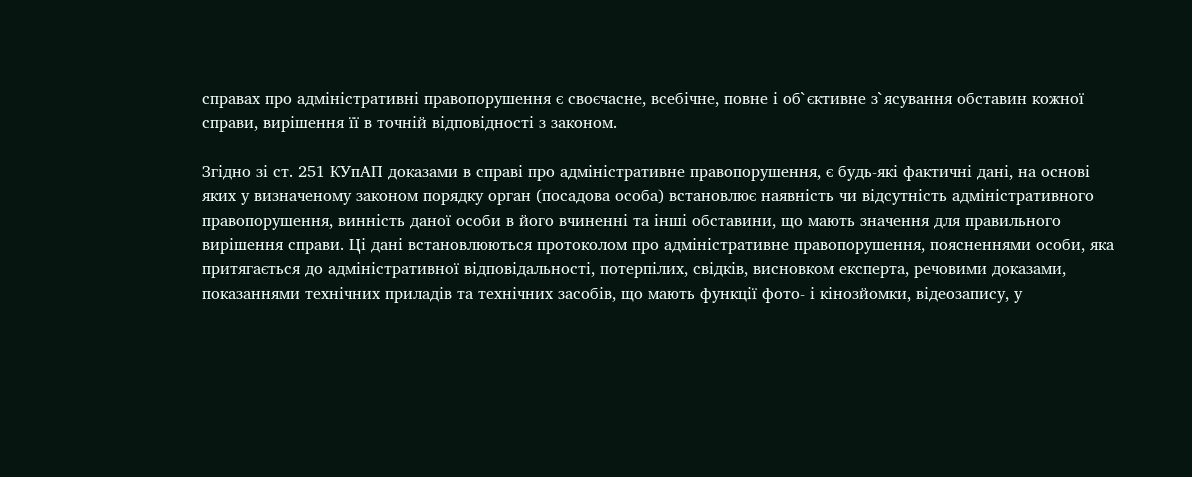справах про адміністративні правопорушення є своєчасне, всебічне, повне і об`єктивне з`ясування обставин кожної справи, вирішення її в точній відповідності з законом.

Згідно зі ст. 251 КУпАП доказами в справі про адміністративне правопорушення, є будь-які фактичні дані, на основі яких у визначеному законом порядку орган (посадова особа) встановлює наявність чи відсутність адміністративного правопорушення, винність даної особи в його вчиненні та інші обставини, що мають значення для правильного вирішення справи. Ці дані встановлюються протоколом про адміністративне правопорушення, поясненнями особи, яка притягається до адміністративної відповідальності, потерпілих, свідків, висновком експерта, речовими доказами, показаннями технічних приладів та технічних засобів, що мають функції фото- і кінозйомки, відеозапису, у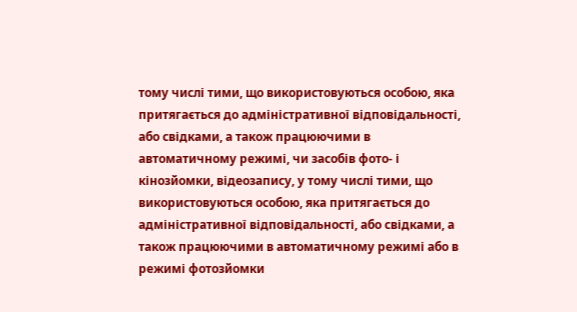тому числі тими, що використовуються особою, яка притягається до адміністративної відповідальності, або свідками, а також працюючими в автоматичному режимі, чи засобів фото- і кінозйомки, відеозапису, у тому числі тими, що використовуються особою, яка притягається до адміністративної відповідальності, або свідками, а також працюючими в автоматичному режимі або в режимі фотозйомки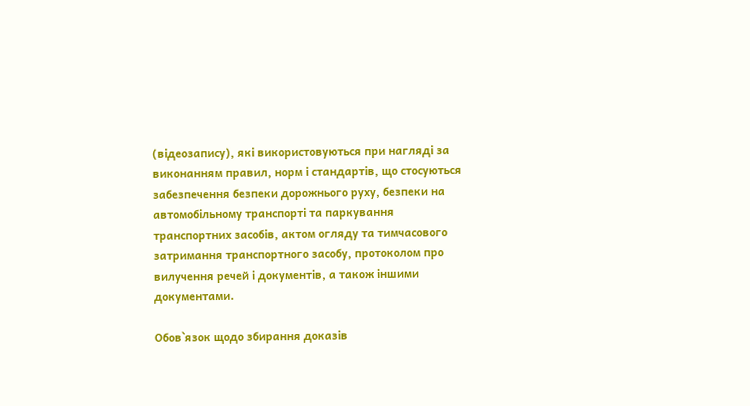(відеозапису), які використовуються при нагляді за виконанням правил, норм і стандартів, що стосуються забезпечення безпеки дорожнього руху, безпеки на автомобільному транспорті та паркування транспортних засобів, актом огляду та тимчасового затримання транспортного засобу, протоколом про вилучення речей і документів, а також іншими документами.

Обов`язок щодо збирання доказів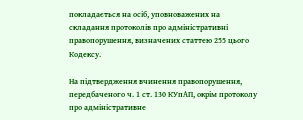покладається на осіб, уповноважених на складання протоколів про адміністративні правопорушення, визначених статтею 255 цього Кодексу.

На підтвердження вчинення правопорушення, передбаченого ч. 1 ст. 130 КУпАП, окрім протоколу про адміністративне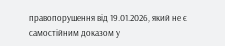правопорушення від 19.01.2026, який не є самостійним доказом у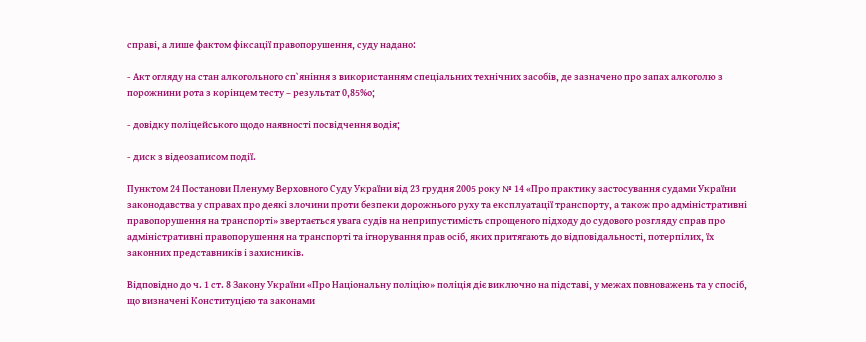справі, а лише фактом фіксації правопорушення, суду надано:

- Акт огляду на стан алкогольного сп`яніння з використанням спеціальних технічних засобів, де зазначено про запах алкоголю з порожнини рота з корінцем тесту – результат 0,85%о;

- довідку поліцейського щодо наявності посвідчення водія;

- диск з відеозаписом події.

Пунктом 24 Постанови Пленуму Верховного Суду України від 23 грудня 2005 року № 14 «Про практику застосування судами України законодавства у справах про деякі злочини проти безпеки дорожнього руху та експлуатації транспорту, а також про адміністративні правопорушення на транспорті» звертається увага судів на неприпустимість спрощеного підходу до судового розгляду справ про адміністративні правопорушення на транспорті та ігнорування прав осіб, яких притягають до відповідальності, потерпілих, їх законних представників і захисників.

Відповідно до ч. 1 ст. 8 Закону України «Про Національну поліцію» поліція діє виключно на підставі, у межах повноважень та у спосіб, що визначені Конституцією та законами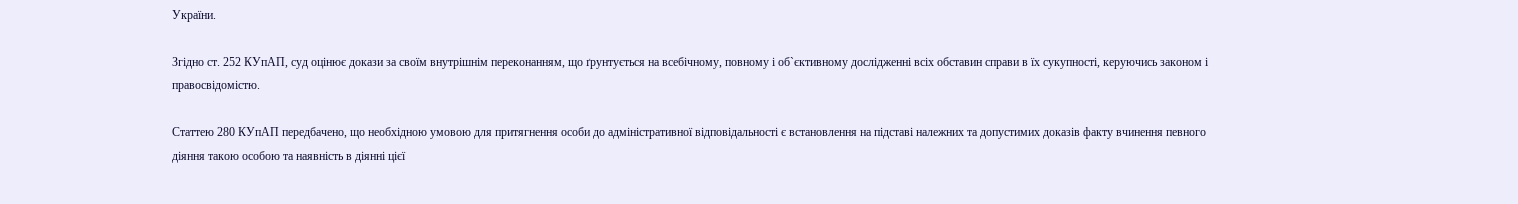України.

Згідно ст. 252 КУпАП, суд оцінює докази за своїм внутрішнім переконанням, що ґрунтується на всебічному, повному і об`єктивному дослідженні всіх обставин справи в їх сукупності, керуючись законом і правосвідомістю.

Статтею 280 КУпАП передбачено, що необхідною умовою для притягнення особи до адміністративної відповідальності є встановлення на підставі належних та допустимих доказів факту вчинення певного діяння такою особою та наявність в діянні цієї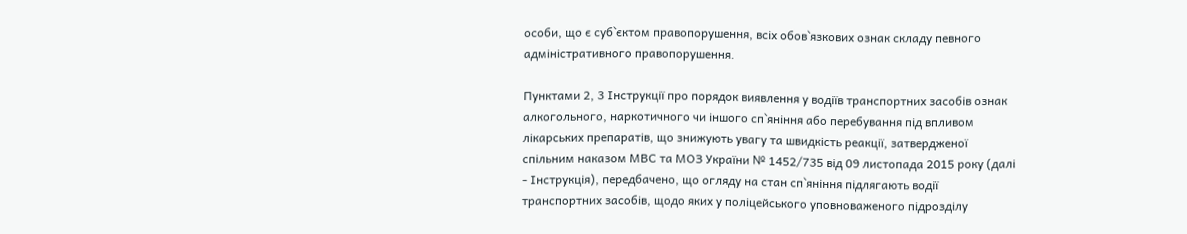особи, що є суб`єктом правопорушення, всіх обов`язкових ознак складу певного адміністративного правопорушення.

Пунктами 2, 3 Інструкції про порядок виявлення у водіїв транспортних засобів ознак алкогольного, наркотичного чи іншого сп`яніння або перебування під впливом лікарських препаратів, що знижують увагу та швидкість реакції, затвердженої спільним наказом МВС та МОЗ України № 1452/735 від 09 листопада 2015 року (далі - Інструкція), передбачено, що огляду на стан сп`яніння підлягають водії транспортних засобів, щодо яких у поліцейського уповноваженого підрозділу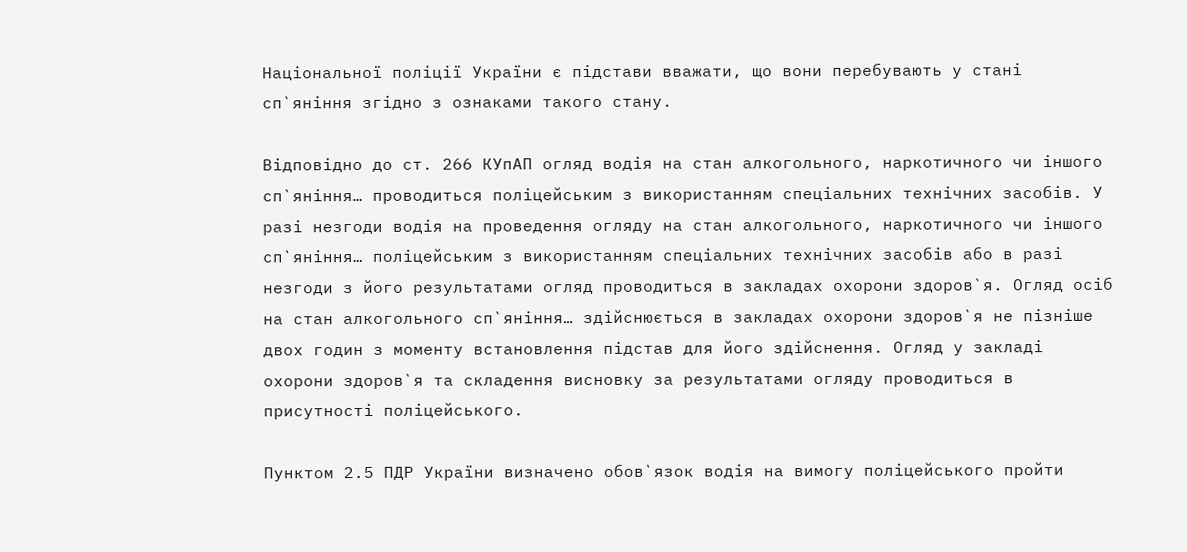Національної поліції України є підстави вважати, що вони перебувають у стані сп`яніння згідно з ознаками такого стану.

Відповідно до ст. 266 КУпАП огляд водія на стан алкогольного, наркотичного чи іншого сп`яніння… проводиться поліцейським з використанням спеціальних технічних засобів. У разі незгоди водія на проведення огляду на стан алкогольного, наркотичного чи іншого сп`яніння… поліцейським з використанням спеціальних технічних засобів або в разі незгоди з його результатами огляд проводиться в закладах охорони здоров`я. Огляд осіб на стан алкогольного сп`яніння… здійснюється в закладах охорони здоров`я не пізніше двох годин з моменту встановлення підстав для його здійснення. Огляд у закладі охорони здоров`я та складення висновку за результатами огляду проводиться в присутності поліцейського.

Пунктом 2.5 ПДР України визначено обов`язок водія на вимогу поліцейського пройти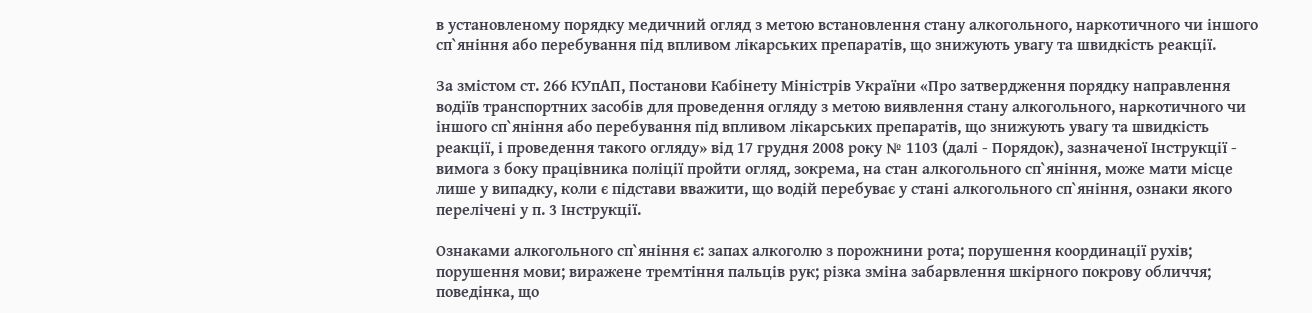в установленому порядку медичний огляд з метою встановлення стану алкогольного, наркотичного чи іншого сп`яніння або перебування під впливом лікарських препаратів, що знижують увагу та швидкість реакції.

За змістом ст. 266 КУпАП, Постанови Кабінету Міністрів України «Про затвердження порядку направлення водіїв транспортних засобів для проведення огляду з метою виявлення стану алкогольного, наркотичного чи іншого сп`яніння або перебування під впливом лікарських препаратів, що знижують увагу та швидкість реакції, і проведення такого огляду» від 17 грудня 2008 року № 1103 (далі - Порядок), зазначеної Інструкції - вимога з боку працівника поліції пройти огляд, зокрема, на стан алкогольного сп`яніння, може мати місце лише у випадку, коли є підстави вважити, що водій перебуває у стані алкогольного сп`яніння, ознаки якого перелічені у п. 3 Інструкції.

Ознаками алкогольного сп`яніння є: запах алкоголю з порожнини рота; порушення координації рухів; порушення мови; виражене тремтіння пальців рук; різка зміна забарвлення шкірного покрову обличчя; поведінка, що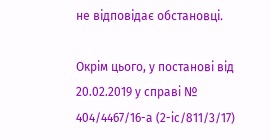не відповідає обстановці.

Окрім цього, у постанові від 20.02.2019 у справі № 404/4467/16-а (2-іс/811/3/17)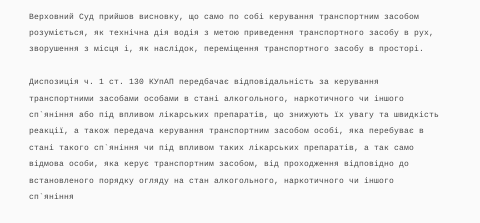Верховний Суд прийшов висновку, що само по собі керування транспортним засобом розуміється, як технічна дія водія з метою приведення транспортного засобу в рух, зворушення з місця і, як наслідок, переміщення транспортного засобу в просторі.

Диспозиція ч. 1 ст. 130 КУпАП передбачає відповідальність за керування транспортними засобами особами в стані алкогольного, наркотичного чи іншого сп`яніння або під впливом лікарських препаратів, що знижують їх увагу та швидкість реакції, а також передача керування транспортним засобом особі, яка перебуває в стані такого сп`яніння чи під впливом таких лікарських препаратів, а так само відмова особи, яка керує транспортним засобом, від проходження відповідно до встановленого порядку огляду на стан алкогольного, наркотичного чи іншого сп`яніння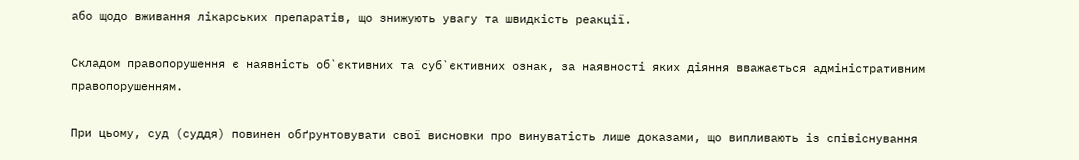або щодо вживання лікарських препаратів, що знижують увагу та швидкість реакції.

Складом правопорушення є наявність об`єктивних та суб`єктивних ознак, за наявності яких діяння вважається адміністративним правопорушенням.

При цьому, суд (суддя) повинен обґрунтовувати свої висновки про винуватість лише доказами, що випливають із співіснування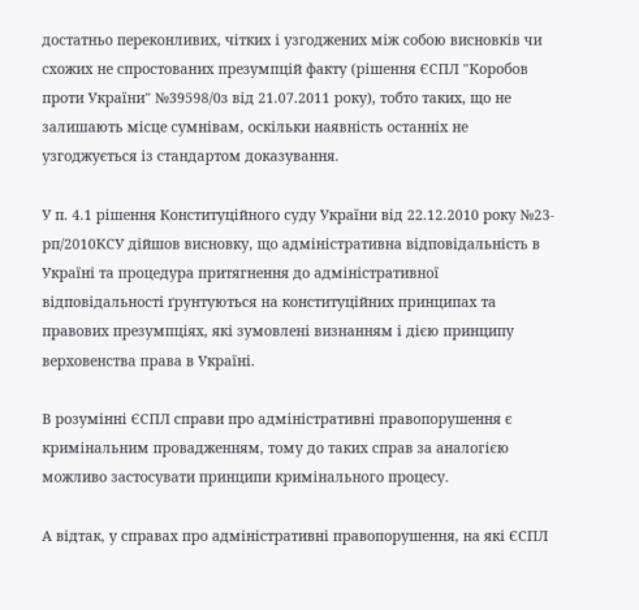достатньо переконливих, чітких і узгоджених між собою висновків чи схожих не спростованих презумпцій факту (рішення ЄСПЛ "Коробов проти України" №39598/0з від 21.07.2011 року), тобто таких, що не залишають місце сумнівам, оскільки наявність останніх не узгоджується із стандартом доказування.

У п. 4.1 рішення Конституційного суду України від 22.12.2010 року №23-рп/2010КСУ дійшов висновку, що адміністративна відповідальність в Україні та процедура притягнення до адміністративної відповідальності ґрунтуються на конституційних принципах та правових презумпціях, які зумовлені визнанням і дією принципу верховенства права в Україні.

В розумінні ЄСПЛ справи про адміністративні правопорушення є кримінальним провадженням, тому до таких справ за аналогією можливо застосувати принципи кримінального процесу.

А відтак, у справах про адміністративні правопорушення, на які ЄСПЛ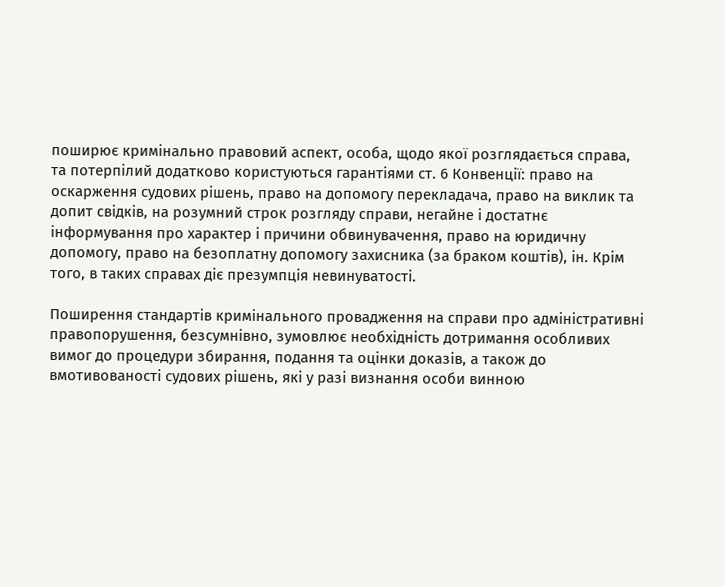поширює кримінально правовий аспект, особа, щодо якої розглядається справа, та потерпілий додатково користуються гарантіями ст. 6 Конвенції: право на оскарження судових рішень, право на допомогу перекладача, право на виклик та допит свідків, на розумний строк розгляду справи, негайне і достатнє інформування про характер і причини обвинувачення, право на юридичну допомогу, право на безоплатну допомогу захисника (за браком коштів), ін. Крім того, в таких справах діє презумпція невинуватості.

Поширення стандартів кримінального провадження на справи про адміністративні правопорушення, безсумнівно, зумовлює необхідність дотримання особливих вимог до процедури збирання, подання та оцінки доказів, а також до вмотивованості судових рішень, які у разі визнання особи винною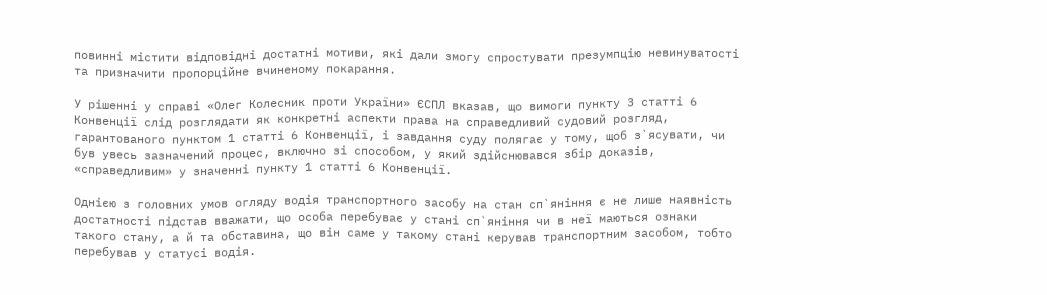повинні містити відповідні достатні мотиви, які дали змогу спростувати презумпцію невинуватості та призначити пропорційне вчиненому покарання.

У рішенні у справі «Олег Колесник проти України» ЄСПЛ вказав, що вимоги пункту 3 статті 6 Конвенції слід розглядати як конкретні аспекти права на справедливий судовий розгляд, гарантованого пунктом 1 статті 6 Конвенції, і завдання суду полягає у тому, щоб з`ясувати, чи був увесь зазначений процес, включно зі способом, у який здійснювався збір доказів, «справедливим» у значенні пункту 1 статті 6 Конвенції.

Однією з головних умов огляду водія транспортного засобу на стан сп`яніння є не лише наявність достатності підстав вважати, що особа перебуває у стані сп`яніння чи в неї маються ознаки такого стану, а й та обставина, що він саме у такому стані керував транспортним засобом, тобто перебував у статусі водія.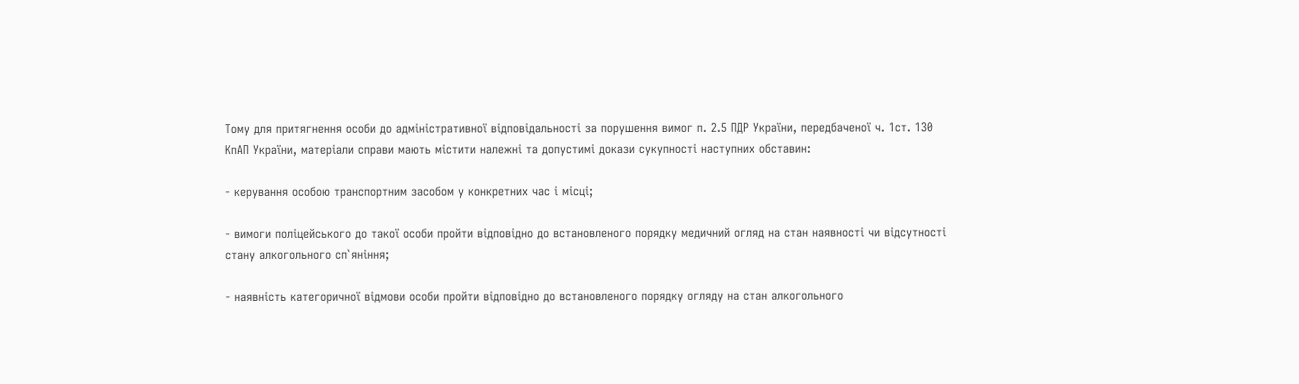Тому для притягнення особи до адміністративної відповідальності за порушення вимог п. 2.5 ПДР України, передбаченої ч. 1ст. 130 КпАП України, матеріали справи мають містити належні та допустимі докази сукупності наступних обставин:

- керування особою транспортним засобом у конкретних час і місці;

- вимоги поліцейського до такої особи пройти відповідно до встановленого порядку медичний огляд на стан наявності чи відсутності стану алкогольного сп`яніння;

- наявність категоричної відмови особи пройти відповідно до встановленого порядку огляду на стан алкогольного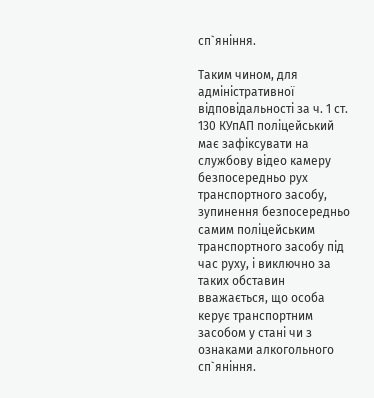сп`яніння.

Таким чином, для адміністративної відповідальності за ч. 1 ст. 130 КУпАП поліцейський має зафіксувати на службову відео камеру безпосередньо рух транспортного засобу, зупинення безпосередньо самим поліцейським транспортного засобу під час руху, і виключно за таких обставин вважається, що особа керує транспортним засобом у стані чи з ознаками алкогольного сп`яніння.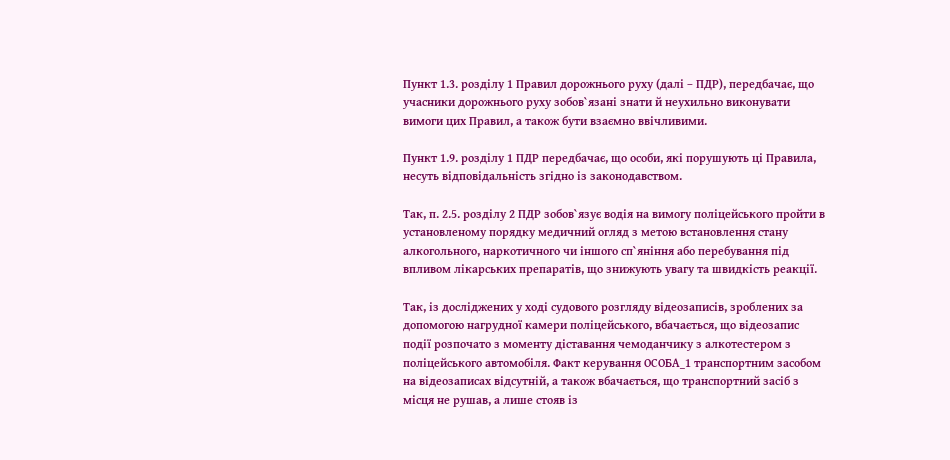Пункт 1.3. розділу 1 Правил дорожнього руху (далі – ПДР), передбачає, що учасники дорожнього руху зобов`язані знати й неухильно виконувати вимоги цих Правил, а також бути взаємно ввічливими.

Пункт 1.9. розділу 1 ПДР передбачає, що особи, які порушують ці Правила, несуть відповідальність згідно із законодавством.

Так, п. 2.5. розділу 2 ПДР зобов`язує водія на вимогу поліцейського пройти в установленому порядку медичний огляд з метою встановлення стану алкогольного, наркотичного чи іншого сп`яніння або перебування під впливом лікарських препаратів, що знижують увагу та швидкість реакції.

Так, із досліджених у ході судового розгляду відеозаписів, зроблених за допомогою нагрудної камери поліцейського, вбачається, що відеозапис події розпочато з моменту діставання чемоданчику з алкотестером з поліцейського автомобіля. Факт керування ОСОБА_1 транспортним засобом на відеозаписах відсутній, а також вбачається, що транспортний засіб з місця не рушав, а лише стояв із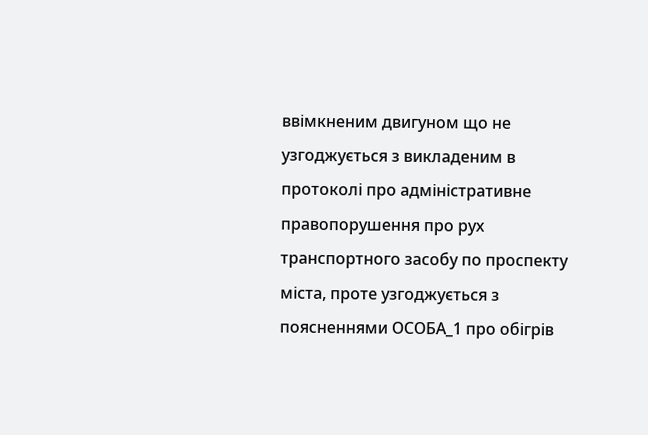ввімкненим двигуном що не узгоджується з викладеним в протоколі про адміністративне правопорушення про рух транспортного засобу по проспекту міста, проте узгоджується з поясненнями ОСОБА_1 про обігрів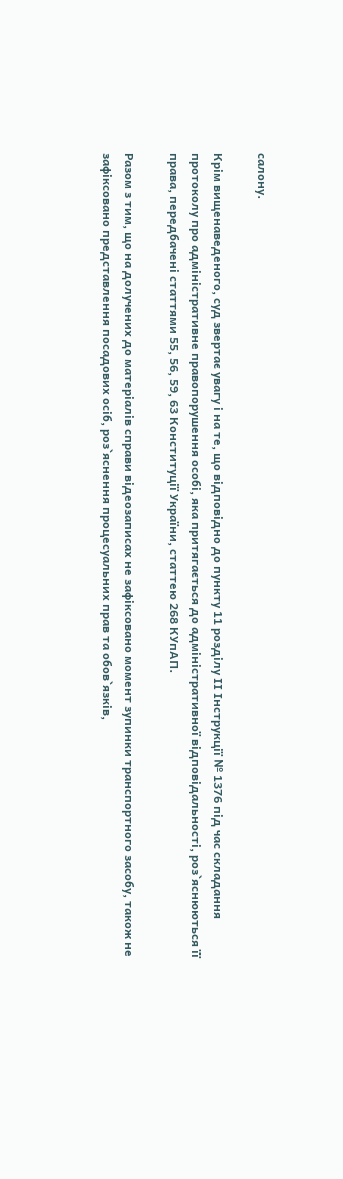салону.

Крім вищенаведеного, суд звертає увагу і на те, що відповідно до пункту 11 розділу ІІ Інструкції № 1376 під час складання протоколу про адміністративне правопорушення особі, яка притягається до адміністративної відповідальності, роз`яснюються її права, передбачені статтями 55, 56, 59, 63 Конституції України, статтею 268 КУпАП.

Разом з тим, що на долучених до матеріалів справи відеозаписах не зафіксовано момент зупинки транспортного засобу, також не зафіксовано представлення посадових осіб, роз`яснення процесуальних прав та обов`язків,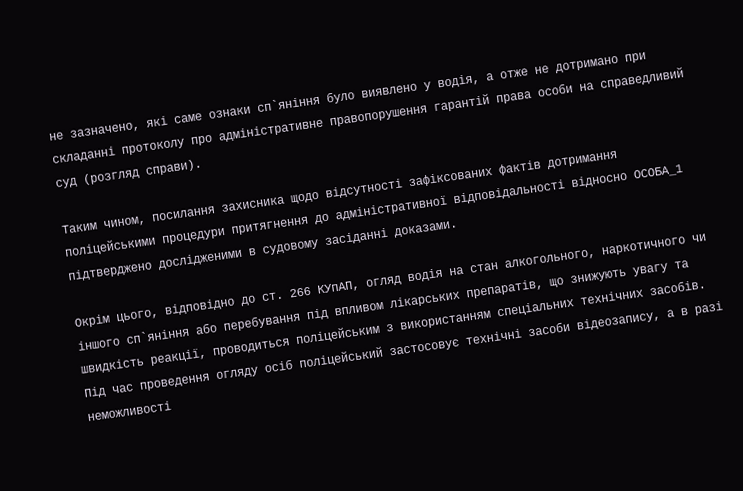не зазначено, які саме ознаки сп`яніння було виявлено у водія, а отже не дотримано при складанні протоколу про адміністративне правопорушення гарантій права особи на справедливий суд (розгляд справи).

Таким чином, посилання захисника щодо відсутності зафіксованих фактів дотримання поліцейськими процедури притягнення до адміністративної відповідальності відносно ОСОБА_1 підтверджено дослідженими в судовому засіданні доказами.

Окрім цього, відповідно до ст. 266 КУпАП, огляд водія на стан алкогольного, наркотичного чи іншого сп`яніння або перебування під впливом лікарських препаратів, що знижують увагу та швидкість реакції, проводиться поліцейським з використанням спеціальних технічних засобів. Під час проведення огляду осіб поліцейський застосовує технічні засоби відеозапису, а в разі неможливості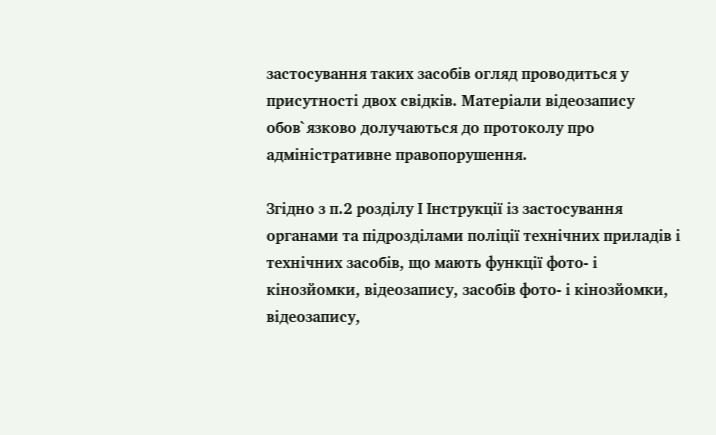застосування таких засобів огляд проводиться у присутності двох свідків. Матеріали відеозапису обов`язково долучаються до протоколу про адміністративне правопорушення.

Згідно з п.2 розділу І Інструкції із застосування органами та підрозділами поліції технічних приладів і технічних засобів, що мають функції фото- і кінозйомки, відеозапису, засобів фото- і кінозйомки, відеозапису,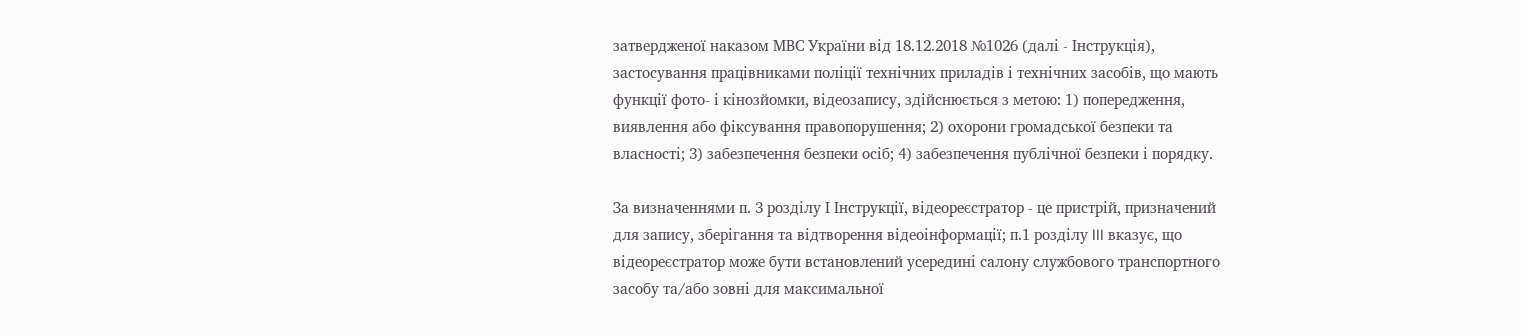затвердженої наказом МВС України від 18.12.2018 №1026 (далі - Інструкція), застосування працівниками поліції технічних приладів і технічних засобів, що мають функції фото- і кінозйомки, відеозапису, здійснюється з метою: 1) попередження, виявлення або фіксування правопорушення; 2) охорони громадської безпеки та власності; 3) забезпечення безпеки осіб; 4) забезпечення публічної безпеки і порядку.

За визначеннями п. 3 розділу І Інструкції, відеореєстратор - це пристрій, призначений для запису, зберігання та відтворення відеоінформації; п.1 розділу III вказує, що відеореєстратор може бути встановлений усередині салону службового транспортного засобу та/або зовні для максимальної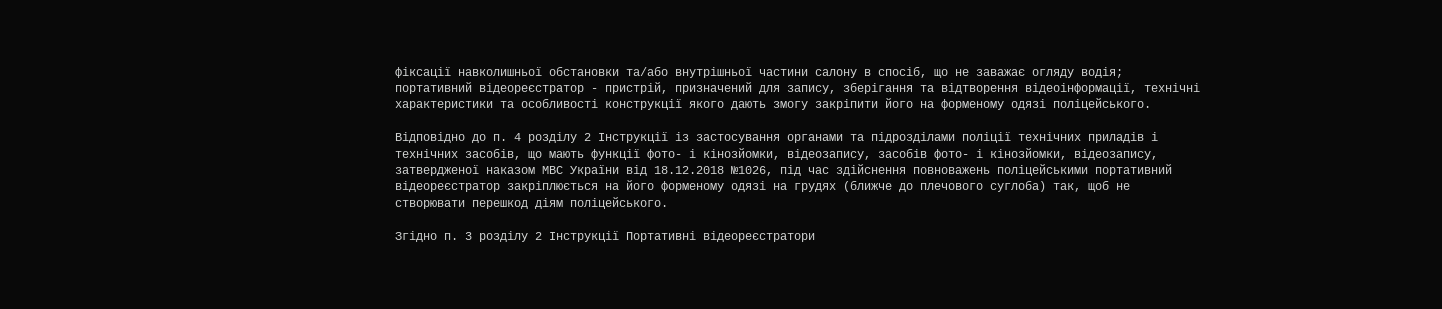фіксації навколишньої обстановки та/або внутрішньої частини салону в спосіб, що не заважає огляду водія; портативний відеореєстратор - пристрій, призначений для запису, зберігання та відтворення відеоінформації, технічні характеристики та особливості конструкції якого дають змогу закріпити його на форменому одязі поліцейського.

Відповідно до п. 4 розділу 2 Інструкції із застосування органами та підрозділами поліції технічних приладів і технічних засобів, що мають функції фото- і кінозйомки, відеозапису, засобів фото- і кінозйомки, відеозапису, затвердженої наказом МВС України від 18.12.2018 №1026, під час здійснення повноважень поліцейськими портативний відеореєстратор закріплюється на його форменому одязі на грудях (ближче до плечового суглоба) так, щоб не створювати перешкод діям поліцейського.

Згідно п. 3 розділу 2 Інструкції Портативні відеореєстратори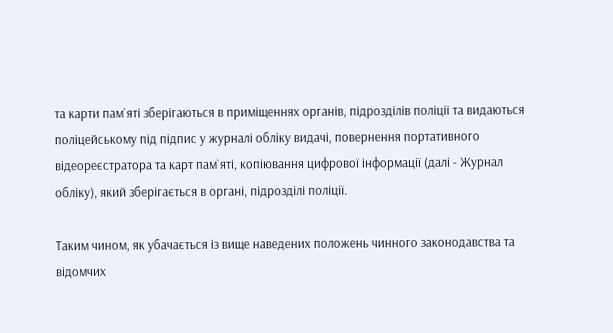та карти пам`яті зберігаються в приміщеннях органів, підрозділів поліції та видаються поліцейському під підпис у журналі обліку видачі, повернення портативного відеореєстратора та карт пам`яті, копіювання цифрової інформації (далі - Журнал обліку), який зберігається в органі, підрозділі поліції.

Таким чином, як убачається із вище наведених положень чинного законодавства та відомчих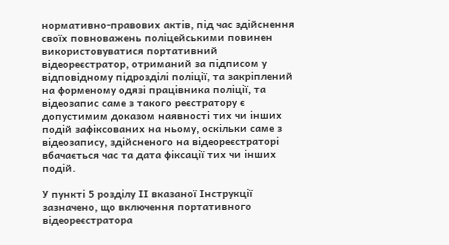нормативно-правових актів, під час здійснення своїх повноважень поліцейськими повинен використовуватися портативний відеореєстратор, отриманий за підписом у відповідному підрозділі поліції, та закріплений на форменому одязі працівника поліції, та відеозапис саме з такого реєстратору є допустимим доказом наявності тих чи інших подій зафіксованих на ньому, оскільки саме з відеозапису, здійсненого на відеореєстраторі вбачається час та дата фіксації тих чи інших подій.

У пункті 5 розділу ІІ вказаної Інструкції зазначено, що включення портативного відеореєстратора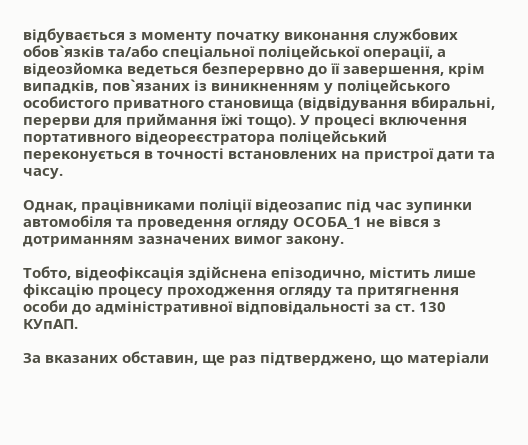відбувається з моменту початку виконання службових обов`язків та/або спеціальної поліцейської операції, а відеозйомка ведеться безперервно до її завершення, крім випадків, пов`язаних із виникненням у поліцейського особистого приватного становища (відвідування вбиральні, перерви для приймання їжі тощо). У процесі включення портативного відеореєстратора поліцейський переконується в точності встановлених на пристрої дати та часу.

Однак, працівниками поліції відеозапис під час зупинки автомобіля та проведення огляду ОСОБА_1 не вівся з дотриманням зазначених вимог закону.

Тобто, відеофіксація здійснена епізодично, містить лише фіксацію процесу проходження огляду та притягнення особи до адміністративної відповідальності за ст. 130 КУпАП.

За вказаних обставин, ще раз підтверджено, що матеріали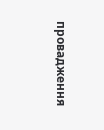провадження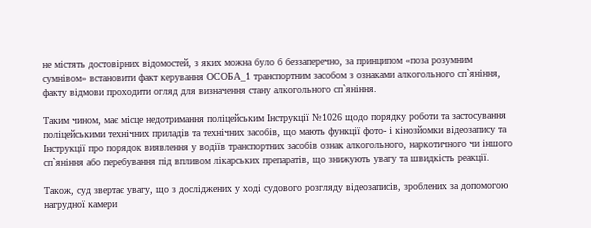не містять достовірних відомостей, з яких можна було б беззаперечно, за принципом «поза розумним сумнівом» встановити факт керування ОСОБА_1 транспортним засобом з ознаками алкогольного сп`яніння, факту відмови проходити огляд для визначення стану алкогольного сп`яніння.

Таким чином, має місце недотримання поліцейським Інструкції №1026 щодо порядку роботи та застосування поліцейськими технічних приладів та технічних засобів, що мають функції фото- і кінозйомки відеозапису та Інструкції про порядок виявлення у водіїв транспортних засобів ознак алкогольного, наркотичного чи іншого сп`яніння або перебування під впливом лікарських препаратів, що знижують увагу та швидкість реакції.

Також, суд звертає увагу, що з досліджених у ході судового розгляду відеозаписів, зроблених за допомогою нагрудної камери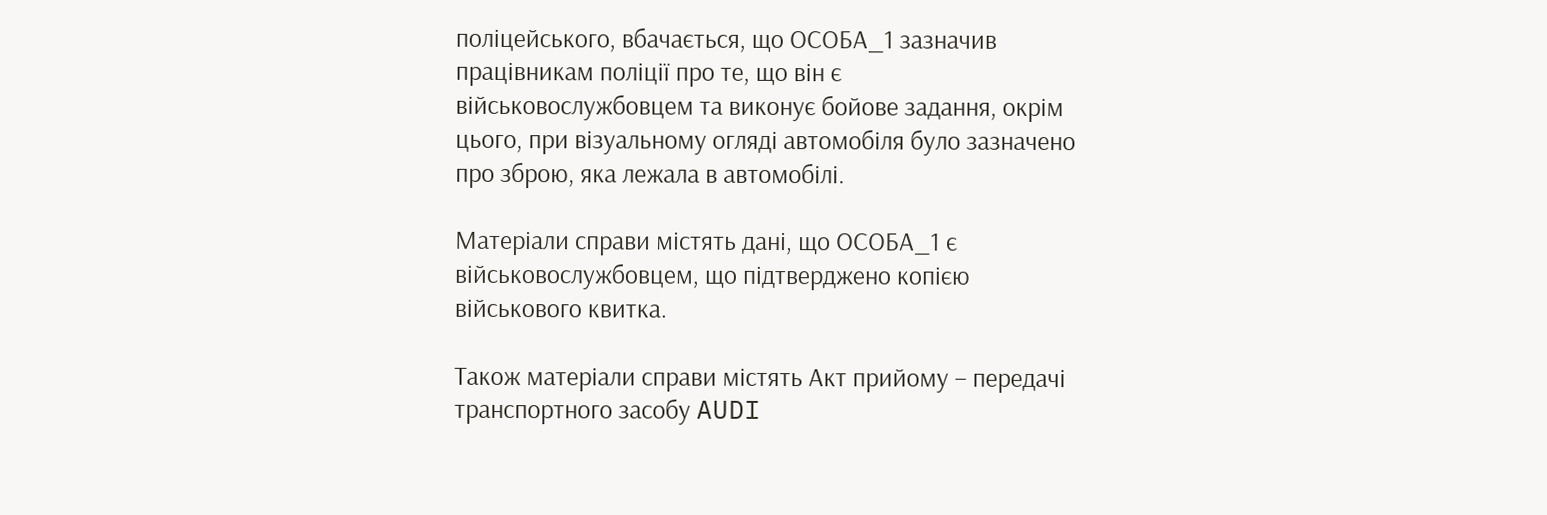поліцейського, вбачається, що ОСОБА_1 зазначив працівникам поліції про те, що він є військовослужбовцем та виконує бойове задання, окрім цього, при візуальному огляді автомобіля було зазначено про зброю, яка лежала в автомобілі.

Матеріали справи містять дані, що ОСОБА_1 є військовослужбовцем, що підтверджено копією військового квитка.

Також матеріали справи містять Акт прийому – передачі транспортного засобу AUDI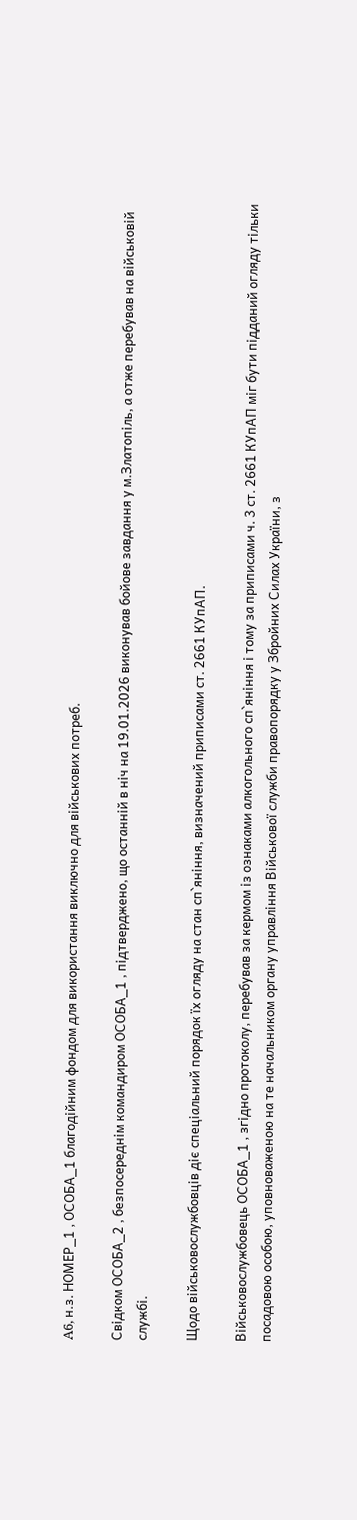A6, н.з. НОМЕР_1 , ОСОБА_1 благодійним фондом для використання виключно для військових потреб.

Свідком ОСОБА_2 , безпосереднім командиром ОСОБА_1 , підтверджено, що останній в ніч на 19.01.2026 виконував бойове завдання у м.Златопіль, а отже перебував на військовій службі.

Щодо військовослужбовців діє спеціальний порядок їх огляду на стан сп`яніння, визначений приписами ст. 2661 КУпАП.

Військовослужбовець ОСОБА_1 , згідно протоколу, перебував за кермом із ознаками алкогольного сп`яніння і тому за приписами ч. 3 ст. 2661 КУпАП міг бути підданий огляду тільки посадовою особою, уповноваженою на те начальником органу управління Військової служби правопорядку у Збройних Силах України, з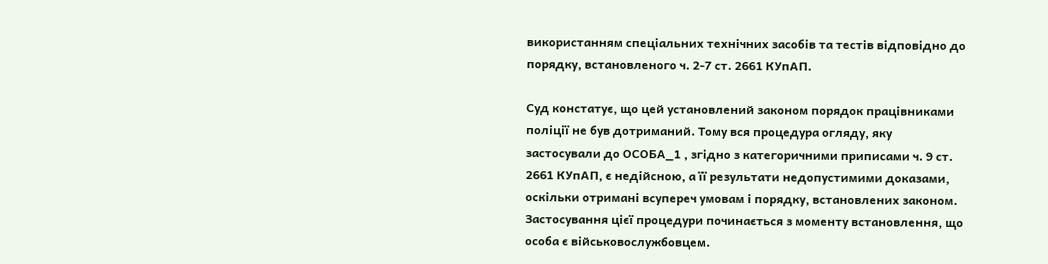використанням спеціальних технічних засобів та тестів відповідно до порядку, встановленого ч. 2-7 ст. 2661 КУпАП.

Суд констатує, що цей установлений законом порядок працівниками поліції не був дотриманий. Тому вся процедура огляду, яку застосували до ОСОБА_1 , згідно з категоричними приписами ч. 9 ст. 2661 КУпАП, є недійсною, а її результати недопустимими доказами, оскільки отримані всупереч умовам і порядку, встановлених законом. Застосування цієї процедури починається з моменту встановлення, що особа є військовослужбовцем.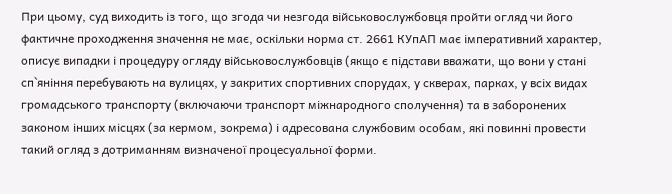При цьому, суд виходить із того, що згода чи незгода військовослужбовця пройти огляд чи його фактичне проходження значення не має, оскільки норма ст. 2661 КУпАП має імперативний характер, описує випадки і процедуру огляду військовослужбовців (якщо є підстави вважати, що вони у стані сп`яніння перебувають на вулицях, у закритих спортивних спорудах, у скверах, парках, у всіх видах громадського транспорту (включаючи транспорт міжнародного сполучення) та в заборонених законом інших місцях (за кермом, зокрема) і адресована службовим особам, які повинні провести такий огляд з дотриманням визначеної процесуальної форми.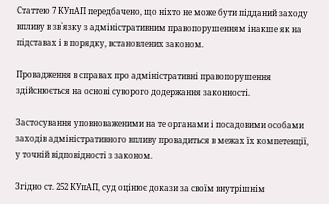Статтею 7 КУпАП передбачено, що ніхто не може бути підданий заходу впливу в зв`язку з адміністративним правопорушенням інакше як на підставах і в порядку, встановлених законом.

Провадження в справах про адміністративні правопорушення здійснюється на основі суворого додержання законності.

Застосування уповноваженими на те органами і посадовими особами заходів адміністративного впливу провадиться в межах їх компетенції, у точній відповідності з законом.

Згідно ст. 252 КУпАП, суд оцінює докази за своїм внутрішнім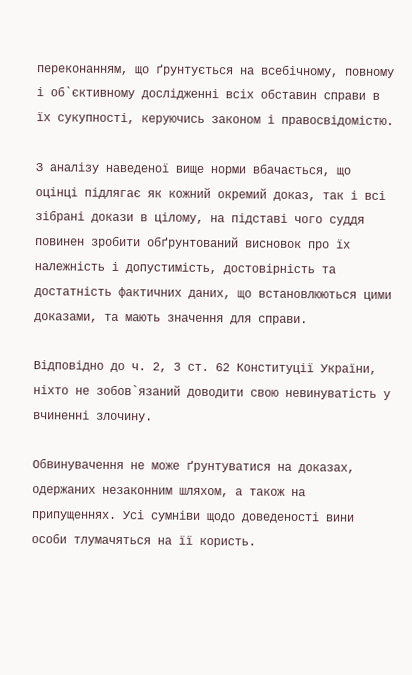переконанням, що ґрунтується на всебічному, повному і об`єктивному дослідженні всіх обставин справи в їх сукупності, керуючись законом і правосвідомістю.

З аналізу наведеної вище норми вбачається, що оцінці підлягає як кожний окремий доказ, так і всі зібрані докази в цілому, на підставі чого суддя повинен зробити обґрунтований висновок про їх належність і допустимість, достовірність та достатність фактичних даних, що встановлюються цими доказами, та мають значення для справи.

Відповідно до ч. 2, 3 ст. 62 Конституції України, ніхто не зобов`язаний доводити свою невинуватість у вчиненні злочину.

Обвинувачення не може ґрунтуватися на доказах, одержаних незаконним шляхом, а також на припущеннях. Усі сумніви щодо доведеності вини особи тлумачяться на її користь.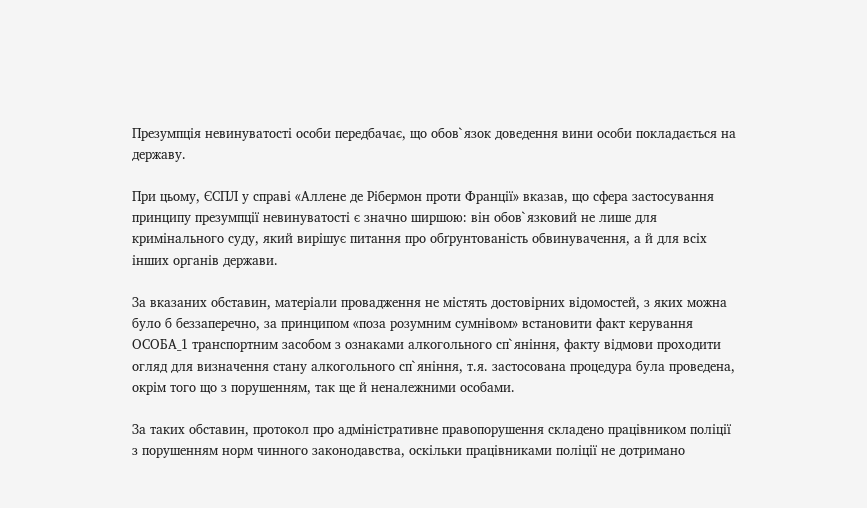Презумпція невинуватості особи передбачає, що обов`язок доведення вини особи покладається на державу.

При цьому, ЄСПЛ у справі «Аллене де Рібермон проти Франції» вказав, що сфера застосування принципу презумпції невинуватості є значно ширшою: він обов`язковий не лише для кримінального суду, який вирішує питання про обґрунтованість обвинувачення, а й для всіх інших органів держави.

За вказаних обставин, матеріали провадження не містять достовірних відомостей, з яких можна було б беззаперечно, за принципом «поза розумним сумнівом» встановити факт керування ОСОБА_1 транспортним засобом з ознаками алкогольного сп`яніння, факту відмови проходити огляд для визначення стану алкогольного сп`яніння, т.я. застосована процедура була проведена, окрім того що з порушенням, так ще й неналежними особами.

За таких обставин, протокол про адміністративне правопорушення складено працівником поліції з порушенням норм чинного законодавства, оскільки працівниками поліції не дотримано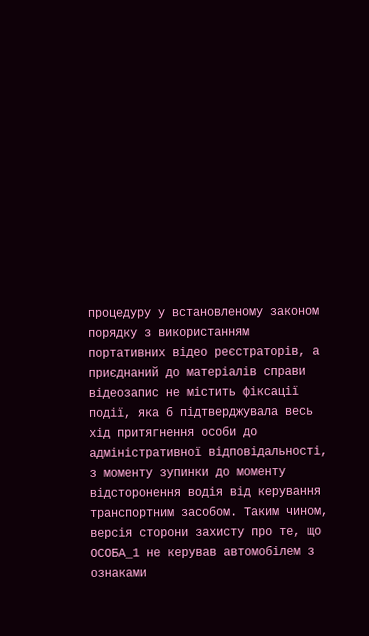процедуру у встановленому законом порядку з використанням портативних відео реєстраторів, а приєднаний до матеріалів справи відеозапис не містить фіксації події, яка б підтверджувала весь хід притягнення особи до адміністративної відповідальності, з моменту зупинки до моменту відсторонення водія від керування транспортним засобом. Таким чином, версія сторони захисту про те, що ОСОБА_1 не керував автомобілем з ознаками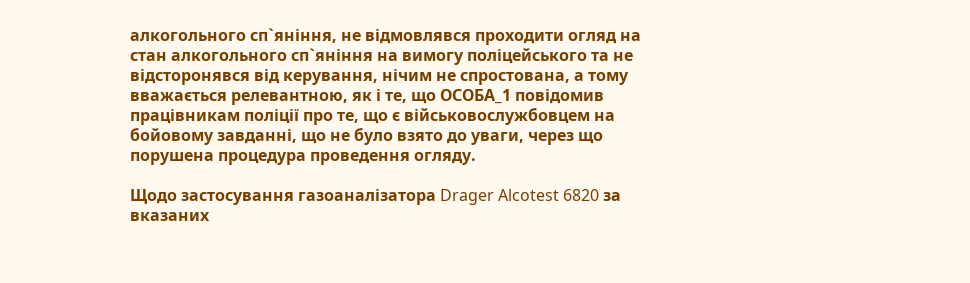алкогольного сп`яніння, не відмовлявся проходити огляд на стан алкогольного сп`яніння на вимогу поліцейського та не відсторонявся від керування, нічим не спростована, а тому вважається релевантною, як і те, що ОСОБА_1 повідомив працівникам поліції про те, що є військовослужбовцем на бойовому завданні, що не було взято до уваги, через що порушена процедура проведення огляду.

Щодо застосування газоаналізатора Drager Alcotest 6820 за вказаних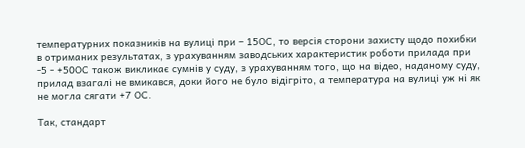температурних показників на вулиці при – 15ОС, то версія сторони захисту щодо похибки в отриманих результатах, з урахуванням заводських характеристик роботи прилада при -5 - +50ОС також викликає сумнів у суду, з урахуванням того, що на відео, наданому суду, прилад взагалі не вмикався, доки його не було відігріто, а температура на вулиці уж ні як не могла сягати +7 ОС.

Так, стандарт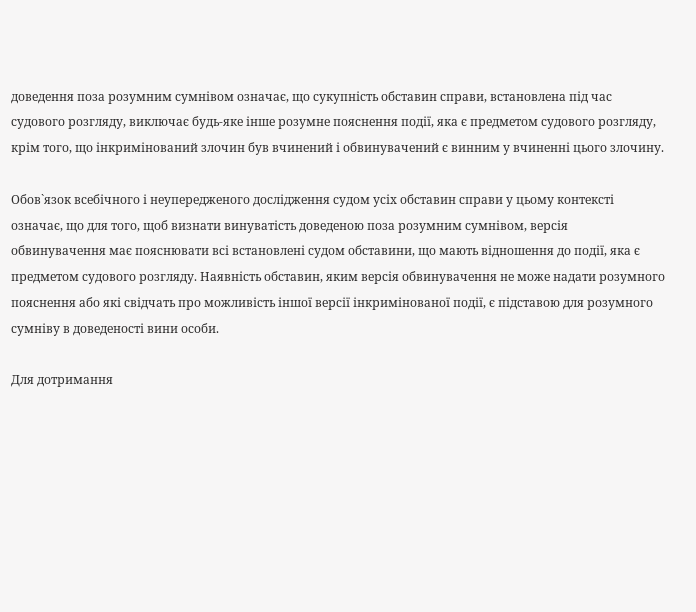доведення поза розумним сумнівом означає, що сукупність обставин справи, встановлена під час судового розгляду, виключає будь-яке інше розумне пояснення події, яка є предметом судового розгляду, крім того, що інкримінований злочин був вчинений і обвинувачений є винним у вчиненні цього злочину.

Обов`язок всебічного і неупередженого дослідження судом усіх обставин справи у цьому контексті означає, що для того, щоб визнати винуватість доведеною поза розумним сумнівом, версія обвинувачення має пояснювати всі встановлені судом обставини, що мають відношення до події, яка є предметом судового розгляду. Наявність обставин, яким версія обвинувачення не може надати розумного пояснення або які свідчать про можливість іншої версії інкримінованої події, є підставою для розумного сумніву в доведеності вини особи.

Для дотримання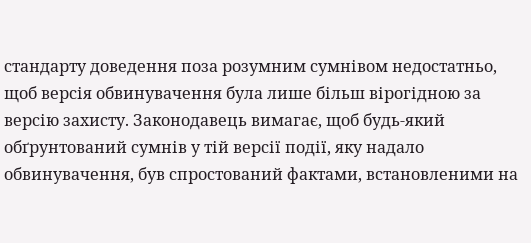стандарту доведення поза розумним сумнівом недостатньо, щоб версія обвинувачення була лише більш вірогідною за версію захисту. Законодавець вимагає, щоб будь-який обґрунтований сумнів у тій версії події, яку надало обвинувачення, був спростований фактами, встановленими на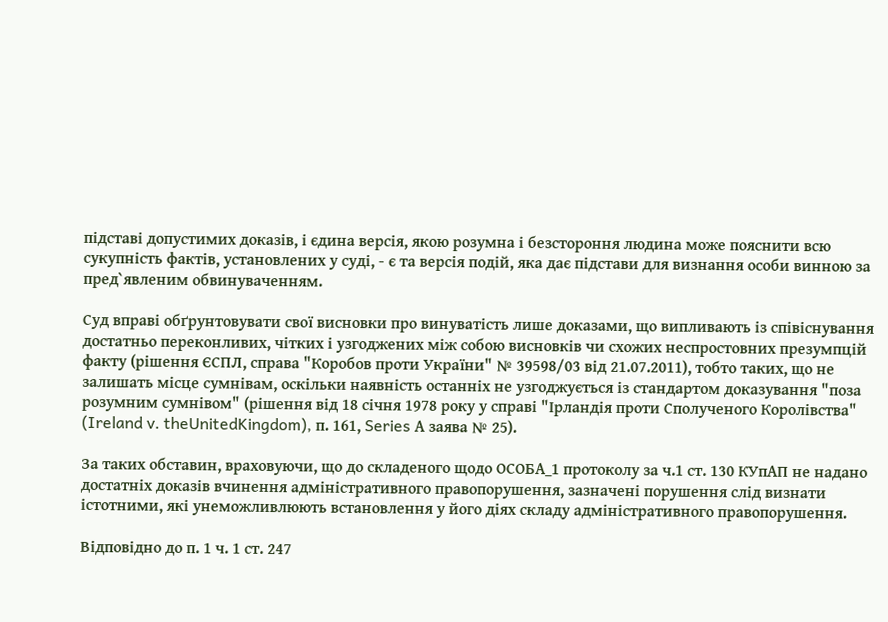підставі допустимих доказів, і єдина версія, якою розумна і безстороння людина може пояснити всю сукупність фактів, установлених у суді, - є та версія подій, яка дає підстави для визнання особи винною за пред`явленим обвинуваченням.

Суд вправі обґрунтовувати свої висновки про винуватість лише доказами, що випливають із співіснування достатньо переконливих, чітких і узгоджених між собою висновків чи схожих неспростовних презумпцій факту (рішення ЄСПЛ, справа "Коробов проти України" № 39598/03 від 21.07.2011), тобто таких, що не залишать місце сумнівам, оскільки наявність останніх не узгоджується із стандартом доказування "поза розумним сумнівом" (рішення від 18 січня 1978 року у справі "Ірландія проти Сполученого Королівства" (Ireland v. theUnitedKingdom), п. 161, Series А заява № 25).

За таких обставин, враховуючи, що до складеного щодо ОСОБА_1 протоколу за ч.1 ст. 130 КУпАП не надано достатніх доказів вчинення адміністративного правопорушення, зазначені порушення слід визнати істотними, які унеможливлюють встановлення у його діях складу адміністративного правопорушення.

Відповідно до п. 1 ч. 1 ст. 247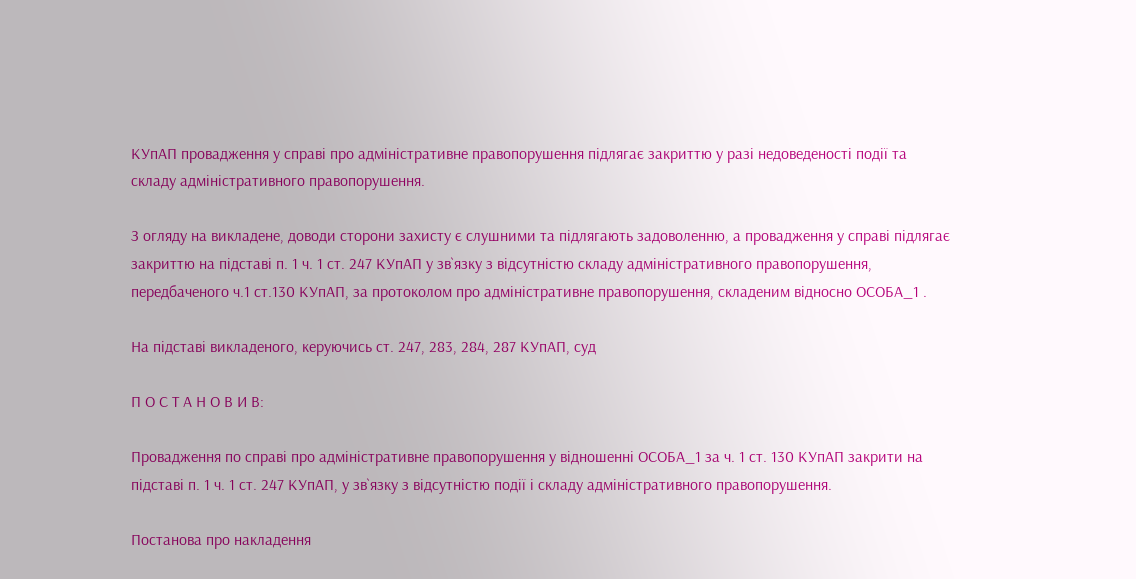КУпАП провадження у справі про адміністративне правопорушення підлягає закриттю у разі недоведеності події та складу адміністративного правопорушення.

З огляду на викладене, доводи сторони захисту є слушними та підлягають задоволенню, а провадження у справі підлягає закриттю на підставі п. 1 ч. 1 ст. 247 КУпАП у зв`язку з відсутністю складу адміністративного правопорушення, передбаченого ч.1 ст.130 КУпАП, за протоколом про адміністративне правопорушення, складеним відносно ОСОБА_1 .

На підставі викладеного, керуючись ст. 247, 283, 284, 287 КУпАП, суд

П О С Т А Н О В И В:

Провадження по справі про адміністративне правопорушення у відношенні ОСОБА_1 за ч. 1 ст. 130 КУпАП закрити на підставі п. 1 ч. 1 ст. 247 КУпАП, у зв`язку з відсутністю події і складу адміністративного правопорушення.

Постанова про накладення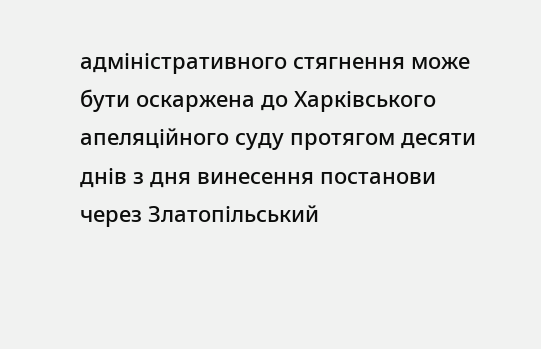адміністративного стягнення може бути оскаржена до Харківського апеляційного суду протягом десяти днів з дня винесення постанови через Златопільський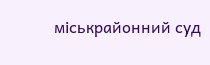міськрайонний суд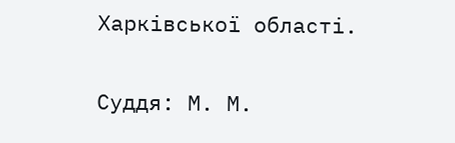Харківської області.

Суддя: М. М.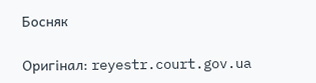Босняк

Оригінал: reyestr.court.gov.ua